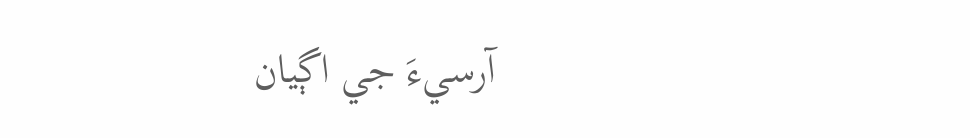آرسيءَ جي اڳيان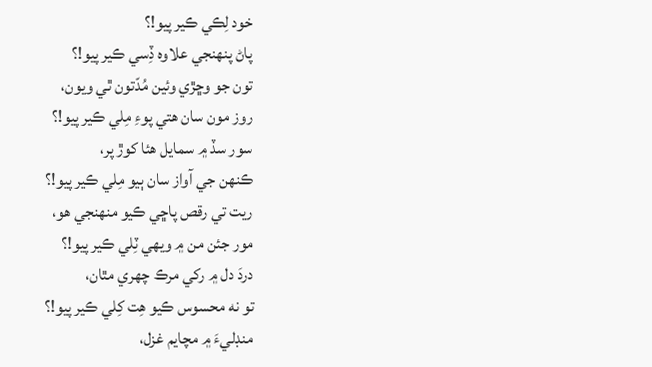خود لِڪي ڪير پيو!؟
پاڻ پنھنجي علاوه ڏِسي ڪير پيو!؟
تون جو وڇڙي وئين مُدّتون ٿي ويون،
روز مون سان ھتي پوءِ مِلي ڪير پيو!؟
سور سڏ ۾ سمايل هئا کوڙ پر،
ڪنھن جي آواز سان ٻيو مِلي ڪير پيو!؟
ريت تي رقص پاڇي ڪيو منھنجي هو،
مور جئن من ۾ ويھي ٽِلي ڪير پيو!؟
دردَ دل ۾ رکي مرڪ چھري مٿان،
تو نه محسوس ڪيو ھِت کِلي ڪير پيو!؟
منڊليءَ ۾ مچايم غزل،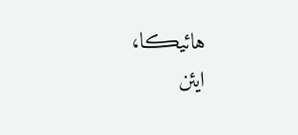هائيڪا،
ايئن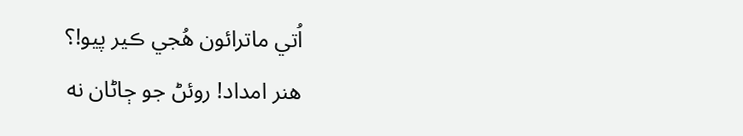اُتي ماترائون هُجي ڪير پيو!؟
هنر امداد! روئڻ جو ڄاڻان نه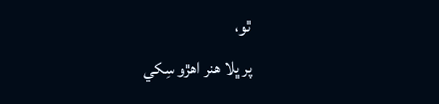ٿو،
پر ڀلا هنر اهڙو سِکي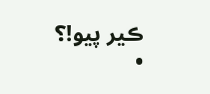ڪير پيو!؟
•